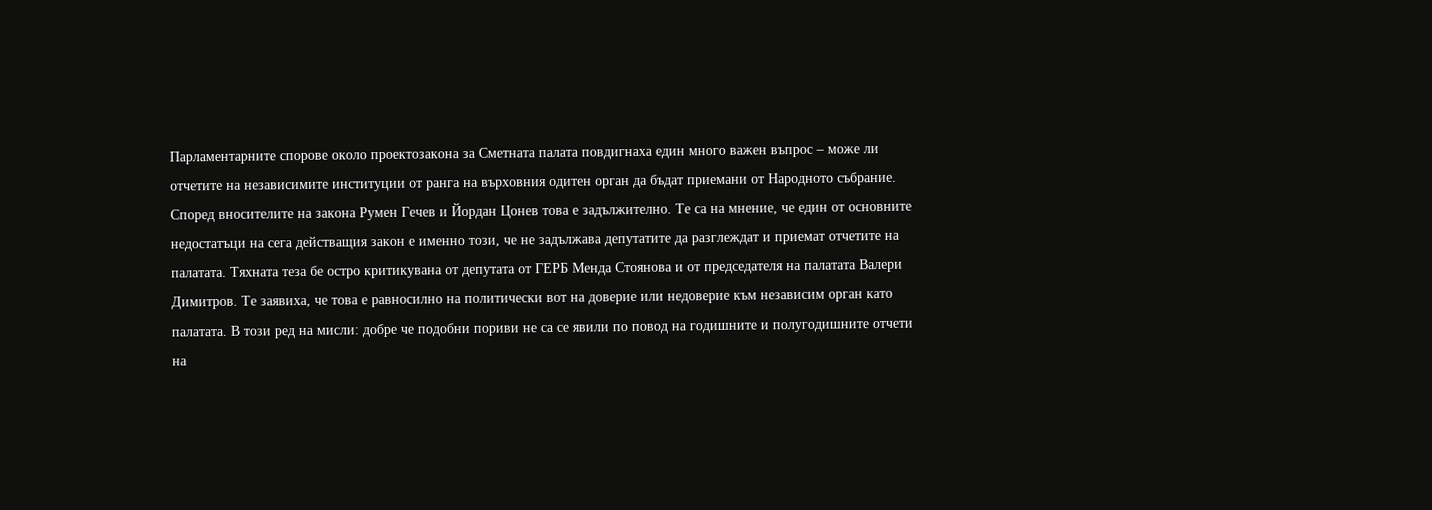Парламентарните спорове около проектозакона за Сметната палата повдигнаха един много важен въпрос – може ли отчетите на независимите институции от ранга на върховния одитен орган да бъдат приемани от Народното събрание. Според вносителите на закона Румен Гечев и Йордан Цонев това е задължително. Те са на мнение, че един от основните недостатъци на сега действащия закон е именно този, че не задължава депутатите да разглеждат и приемат отчетите на палатата. Тяхната теза бе остро критикувана от депутата от ГЕРБ Менда Стоянова и от председателя на палатата Валери Димитров. Те заявиха, че това е равносилно на политически вот на доверие или недоверие към независим орган като палатата. В този ред на мисли: добре че подобни пориви не са се явили по повод на годишните и полугодишните отчети на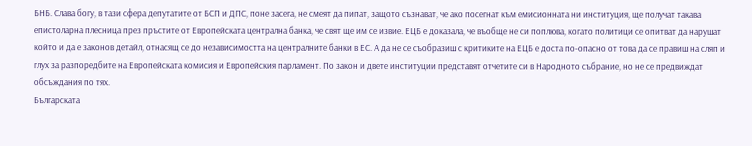БНБ. Слава богу, в тази сфера депутатите от БСП и ДПС, поне засега, не смеят да пипат, защото съзнават, че ако посегнат към емисионната ни институция, ще получат такава епистоларна плесница през пръстите от Европейската централна банка, че свят ще им се извие. ЕЦБ е доказала, че въобще не си поплюва, когато политици се опитват да нарушат който и да е законов детайл, отнасящ се до независимостта на централните банки в ЕС. А да не се съобразиш с критиките на ЕЦБ е доста по-опасно от това да се правиш на сляп и глух за разпоредбите на Европейската комисия и Европейския парламент. По закон и двете институции представят отчетите си в Народното събрание, но не се предвиждат обсъждания по тях.
Българската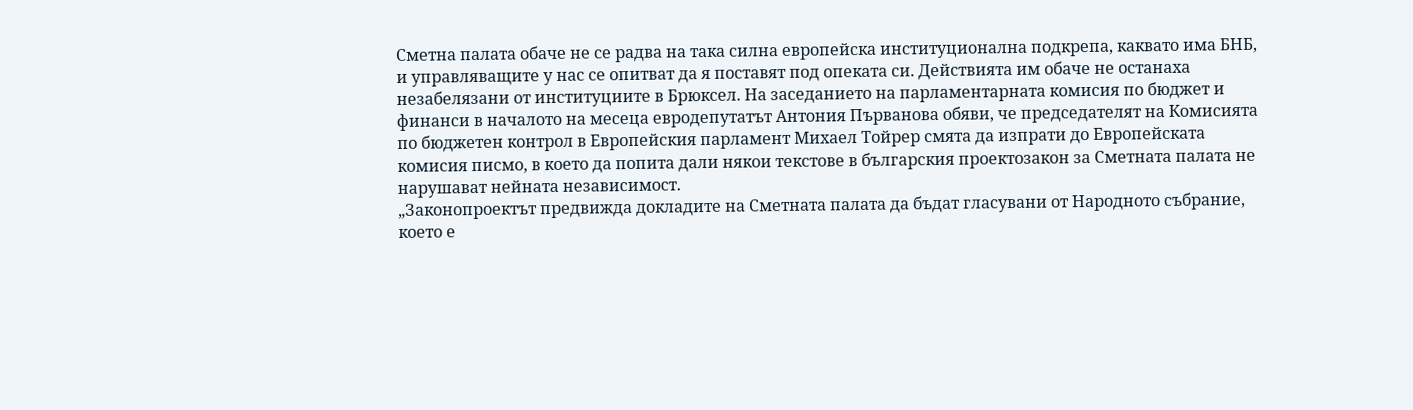Сметна палата обаче не се радва на така силна европейска институционална подкрепа, каквато има БНБ, и управляващите у нас се опитват да я поставят под опеката си. Действията им обаче не останаха незабелязани от институциите в Брюксел. На заседанието на парламентарната комисия по бюджет и финанси в началото на месеца евродепутатът Антония Първанова обяви, че председателят на Комисията по бюджетен контрол в Европейския парламент Михаел Тойрер смята да изпрати до Европейската комисия писмо, в което да попита дали някои текстове в българския проектозакон за Сметната палата не нарушават нейната независимост.
„Законопроектът предвижда докладите на Сметната палата да бъдат гласувани от Народното събрание, което е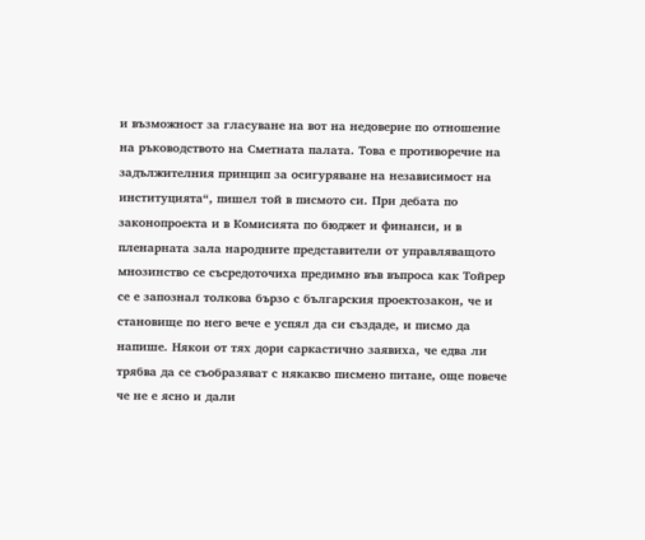и възможност за гласуване на вот на недоверие по отношение на ръководството на Сметната палата. Това е противоречие на задължителния принцип за осигуряване на независимост на институцията“, пишел той в писмото си. При дебата по законопроекта и в Комисията по бюджет и финанси, и в пленарната зала народните представители от управляващото мнозинство се съсредоточиха предимно във въпроса как Тойрер се е запознал толкова бързо с българския проектозакон, че и становище по него вече е успял да си създаде, и писмо да напише. Някои от тях дори саркастично заявиха, че едва ли трябва да се съобразяват с някакво писмено питане, още повече че не е ясно и дали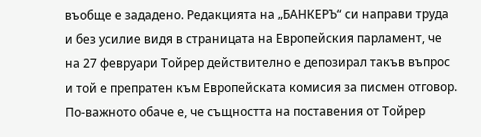въобще е зададено. Редакцията на „БАНКЕРЪ“ си направи труда и без усилие видя в страницата на Европейския парламент, че на 27 февруари Тойрер действително е депозирал такъв въпрос и той е препратен към Европейската комисия за писмен отговор.
По-важното обаче е, че същността на поставения от Тойрер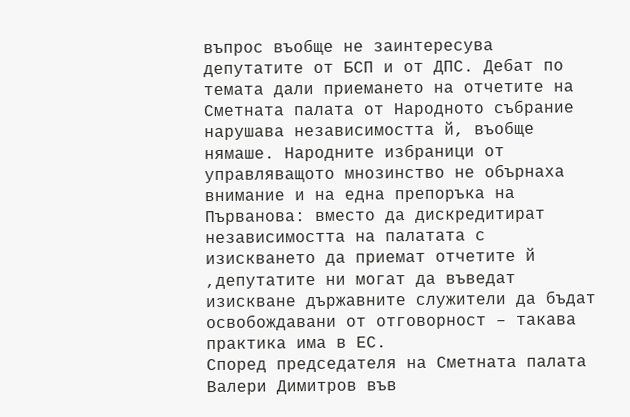въпрос въобще не заинтересува депутатите от БСП и от ДПС. Дебат по темата дали приемането на отчетите на Сметната палата от Народното събрание нарушава независимостта й, въобще нямаше. Народните избраници от управляващото мнозинство не обърнаха внимание и на една препоръка на Първанова: вместо да дискредитират независимостта на палатата с изискването да приемат отчетите й ,депутатите ни могат да въведат изискване държавните служители да бъдат освобождавани от отговорност – такава практика има в ЕС.
Според председателя на Сметната палата Валери Димитров във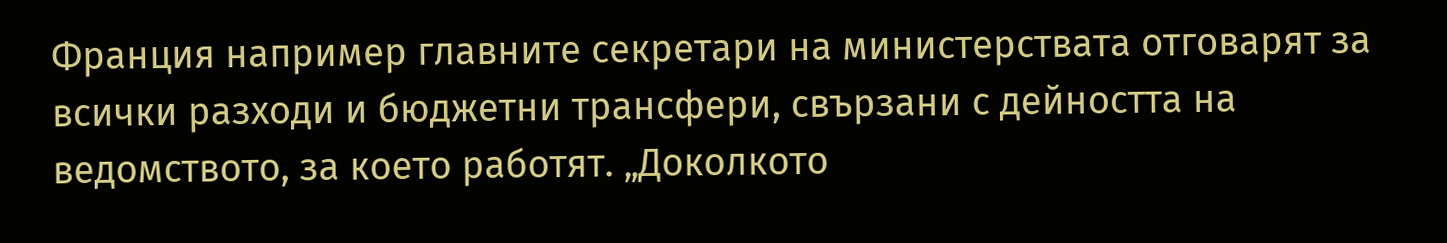Франция например главните секретари на министерствата отговарят за всички разходи и бюджетни трансфери, свързани с дейността на ведомството, за което работят. „Доколкото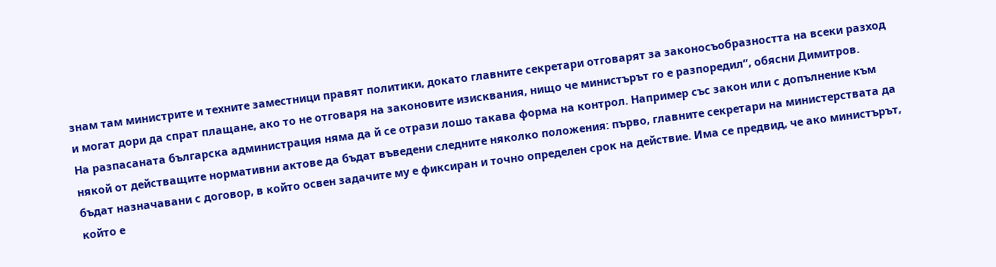знам там министрите и техните заместници правят политики, докато главните секретари отговарят за законосъобразността на всеки разход и могат дори да спрат плащане, ако то не отговаря на законовите изисквания, нищо че министърът го е разпоредил“, обясни Димитров.
На разпасаната българска администрация няма да й се отрази лошо такава форма на контрол. Например със закон или с допълнение към някой от действащите нормативни актове да бъдат въведени следните няколко положения: първо, главните секретари на министерствата да бъдат назначавани с договор, в който освен задачите му е фиксиран и точно определен срок на действие. Има се предвид, че ако министърът, който е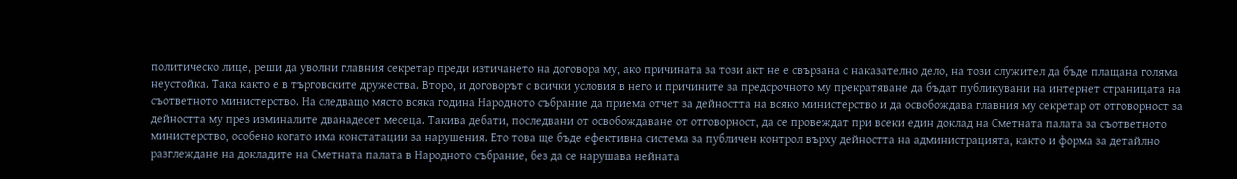политическо лице, реши да уволни главния секретар преди изтичането на договора му, ако причината за този акт не е свързана с наказателно дело, на този служител да бъде плащана голяма неустойка. Така както е в търговските дружества. Второ, и договорът с всички условия в него и причините за предсрочното му прекратяване да бъдат публикувани на интернет страницата на съответното министерство. На следващо място всяка година Народното събрание да приема отчет за дейността на всяко министерство и да освобождава главния му секретар от отговорност за дейността му през изминалите дванадесет месеца. Такива дебати, последвани от освобождаване от отговорност, да се провеждат при всеки един доклад на Сметната палата за съответното министерство, особено когато има констатации за нарушения. Ето това ще бъде ефективна система за публичен контрол върху дейността на администрацията, както и форма за детайлно разглеждане на докладите на Сметната палата в Народното събрание, без да се нарушава нейната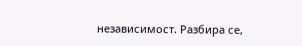независимост. Разбира се,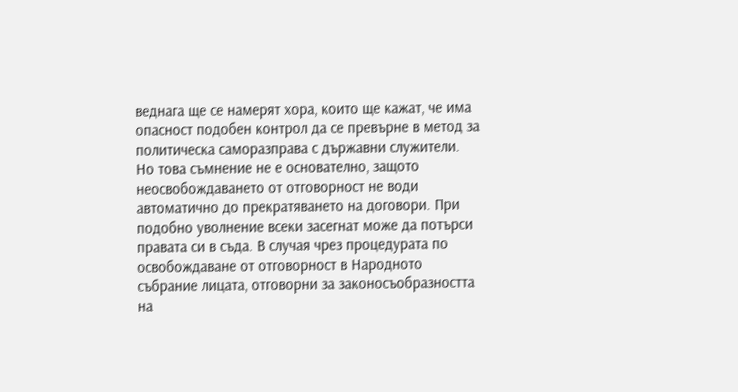веднага ще се намерят хора, които ще кажат, че има опасност подобен контрол да се превърне в метод за политическа саморазправа с държавни служители. Но това съмнение не е основателно, защото неосвобождаването от отговорност не води автоматично до прекратяването на договори. При подобно уволнение всеки засегнат може да потърси правата си в съда. В случая чрез процедурата по освобождаване от отговорност в Народното събрание лицата, отговорни за законосъобразността на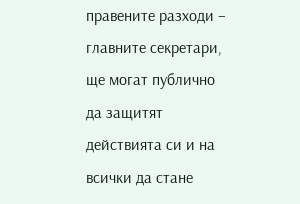правените разходи – главните секретари, ще могат публично да защитят действията си и на всички да стане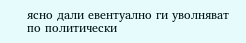ясно дали евентуално ги уволняват по политически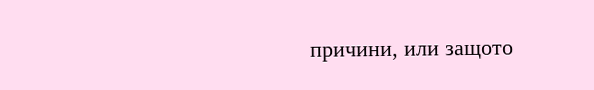причини, или защото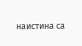наистина са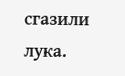сгазили лука.